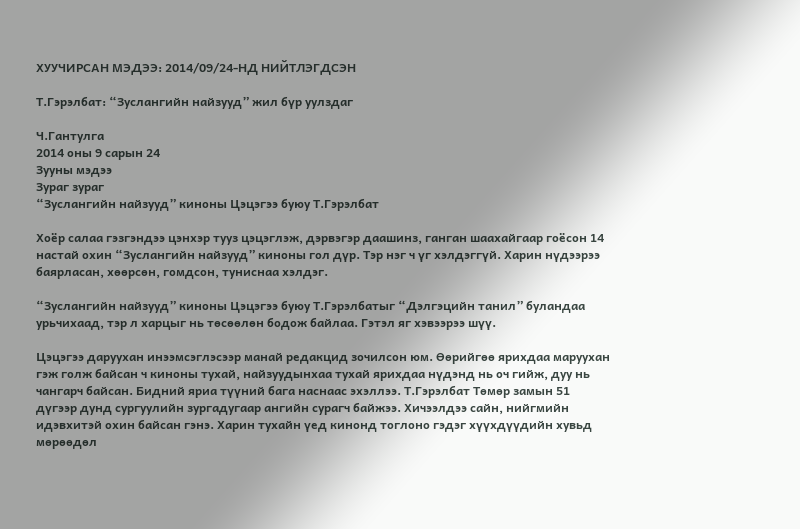ХУУЧИРСАН МЭДЭЭ: 2014/09/24-НД НИЙТЛЭГДСЭН

Т.Гэрэлбат: “Зуслангийн найзууд” жил бүр уулздаг

Ч.Гантулга
2014 оны 9 сарын 24
Зууны мэдээ
Зураг зураг
“Зуслангийн найзууд” киноны Цэцэгээ буюу Т.Гэрэлбат

Хоёр салаа гэзгэндээ цэнхэр тууз цэцэглэж, дэрвэгэр даашинз, ганган шаахайгаар гоёсон 14 настай охин “Зуслангийн найзууд” киноны гол дүр. Тэр нэг ч үг хэлдэггүй. Харин нүдээрээ баярласан, хөөрсөн, гомдсон, туниснаа хэлдэг.

“Зуслангийн найзууд” киноны Цэцэгээ буюу Т.Гэрэлбатыг “Дэлгэцийн танил” буландаа урьчихаад, тэр л харцыг нь төсөөлөн бодож байлаа. Гэтэл яг хэвээрээ шүү.

Цэцэгээ даруухан инээмсэглэсээр манай редакцид зочилсон юм. Өөрийгөө ярихдаа маруухан гэж голж байсан ч киноны тухай, найзуудынхаа тухай ярихдаа нүдэнд нь оч гийж, дуу нь чангарч байсан. Бидний яриа түүний бага наснаас эхэллээ. Т.Гэрэлбат Төмөр замын 51 дүгээр дунд сургуулийн зургадугаар ангийн сурагч байжээ. Хичээлдээ сайн, нийгмийн идэвхитэй охин байсан гэнэ. Харин тухайн үед кинонд тоглоно гэдэг хүүхдүүдийн хувьд мөрөөдөл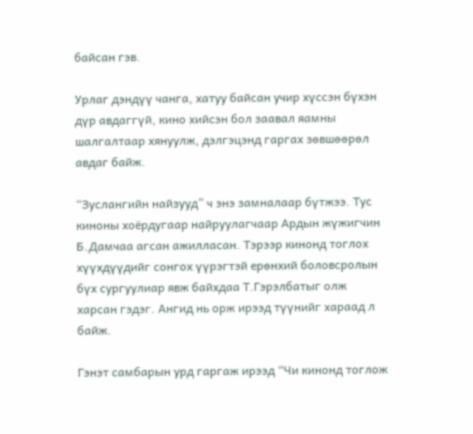байсан гэв.

Урлаг дэндүү чанга, хатуу байсан учир хүссэн бүхэн дүр авдаггүй, кино хийсэн бол заавал яамны шалгалтаар хянуулж, дэлгэцэнд гаргах зөвшөөрөл авдаг байж.

“Зуслангийн найзууд” ч энэ замналаар бүтжээ. Тус киноны хоёрдугаар найруулагчаар Ардын жүжигчин Б.Дамчаа агсан ажилласан. Тэрээр кинонд тоглох хүүхдүүдийг сонгох үүрэгтэй ерөнхий боловсролын бүх сургуулиар явж байхдаа Т.Гэрэлбатыг олж харсан гэдэг. Ангид нь орж ирээд түүнийг хараад л байж.

Гэнэт самбарын урд гаргаж ирээд “Чи кинонд тоглож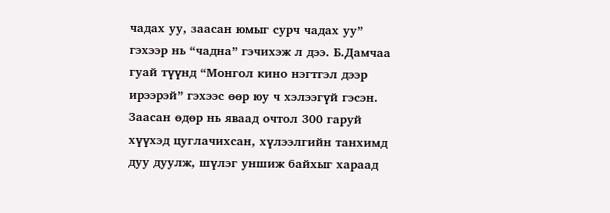чадах уу, заасан юмыг сурч чадах уу” гэхээр нь “чадна” гэчихэж л дээ. Б.Дамчаа гуай түүнд “Монгол кино нэгтгэл дээр ирээрэй” гэхээс өөр юу ч хэлээгүй гэсэн. Заасан өдөр нь яваад очтол 300 гаруй хүүхэд цуглачихсан, хүлээлгийн танхимд дуу дуулж, шүлэг уншиж байхыг хараад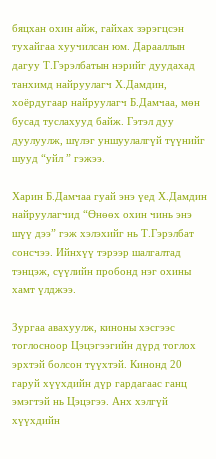бяцхан охин айж, гайхах зэрэгцсэн тухайгаа хуучилсан юм. Дарааллын дагуу Т.Гэрэлбатын нэрийг дуудахад танхимд найруулагч Х.Дамдин, хоёрдугаар найруулагч Б.Дамчаа, мөн бусад туслахууд байж. Гэтэл дуу дуулуулж, шүлэг уншуулалгүй түүнийг шууд “уйл ” гэжээ.

Харин Б.Дамчаа гуай энэ үед Х.Дамдин найруулагчид “Өнөөх охин чинь энэ шүү дээ” гэж хэлэхийг нь Т.Гэрэлбат сонсчээ. Ийнхүү тэрээр шалгалтад тэнцэж, сүүлийн пробонд нэг охины хамт үлджээ.

Зургаа авахуулж, киноны хэсгээс тоглосноор Цэцэгээгийн дүрд тоглох эрхтэй болсон түүхтэй. Кинонд 20 гаруй хүүхдийн дүр гардагаас ганц эмэгтэй нь Цэцэгээ. Анх хэлгүй хүүхдийн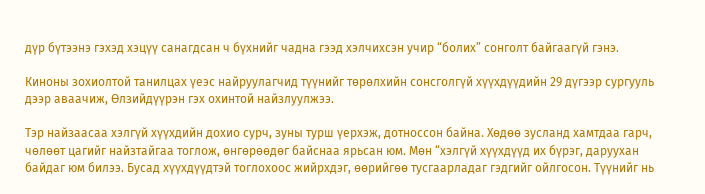дүр бүтээнэ гэхэд хэцүү санагдсан ч бүхнийг чадна гээд хэлчихсэн учир “болих” сонголт байгаагүй гэнэ.

Киноны зохиолтой танилцах үеэс найруулагчид түүнийг төрөлхийн сонсголгүй хүүхдүүдийн 29 дүгээр сургууль дээр аваачиж, Өлзийдүүрэн гэх охинтой найзлуулжээ.

Тэр найзаасаа хэлгүй хүүхдийн дохио сурч, зуны турш үерхэж, дотноссон байна. Хөдөө зусланд хамтдаа гарч, чөлөөт цагийг найзтайгаа тоглож, өнгөрөөдөг байснаа ярьсан юм. Мөн “хэлгүй хүүхдүүд их бүрэг, даруухан байдаг юм билээ. Бусад хүүхдүүдтэй тоглохоос жийрхдэг, өөрийгөө тусгаарладаг гэдгийг ойлгосон. Түүнийг нь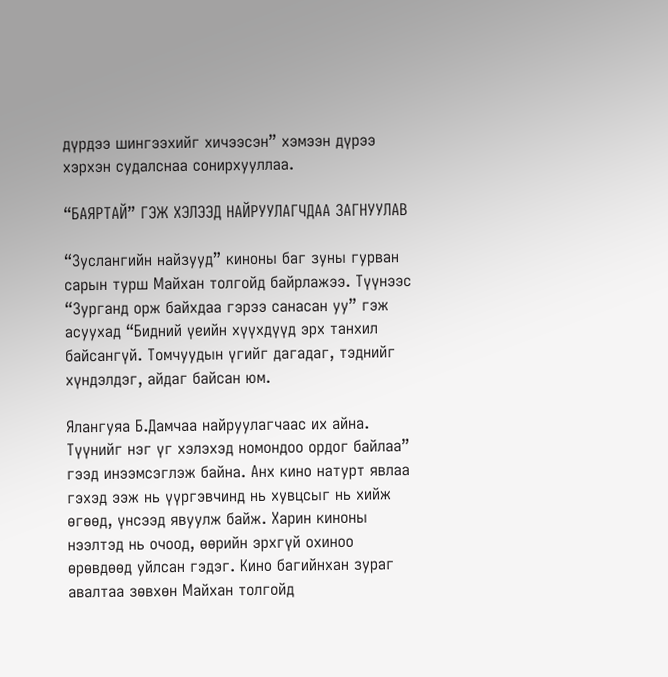дүрдээ шингээхийг хичээсэн” хэмээн дүрээ хэрхэн судалснаа сонирхууллаа.

“БАЯРТАЙ” ГЭЖ ХЭЛЭЭД НАЙРУУЛАГЧДАА ЗАГНУУЛАВ

“Зуслангийн найзууд” киноны баг зуны гурван сарын турш Майхан толгойд байрлажээ. Түүнээс “Зурганд орж байхдаа гэрээ санасан уу” гэж асуухад “Бидний үеийн хүүхдүүд эрх танхил байсангүй. Томчуудын үгийг дагадаг, тэднийг хүндэлдэг, айдаг байсан юм.

Ялангуяа Б.Дамчаа найруулагчаас их айна. Түүнийг нэг үг хэлэхэд номондоо ордог байлаа” гээд инээмсэглэж байна. Анх кино натурт явлаа гэхэд ээж нь үүргэвчинд нь хувцсыг нь хийж өгөөд, үнсээд явуулж байж. Харин киноны нээлтэд нь очоод, өөрийн эрхгүй охиноо өрөвдөөд уйлсан гэдэг. Кино багийнхан зураг авалтаа зөвхөн Майхан толгойд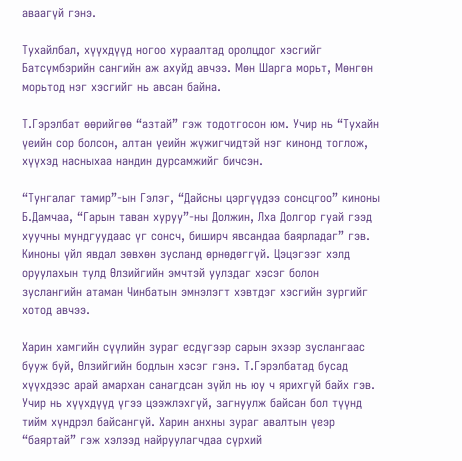аваагүй гэнэ.

Тухайлбал, хүүхдүүд ногоо хураалтад оролцдог хэсгийг Батсүмбэрийн сангийн аж ахуйд авчээ. Мөн Шарга морьт, Мөнгөн морьтод нэг хэсгийг нь авсан байна.

Т.Гэрэлбат өөрийгөө “азтай” гэж тодотгосон юм. Учир нь “Тухайн үеийн сор болсон, алтан үеийн жүжигчидтэй нэг кинонд тоглож, хүүхэд насныхаа нандин дурсамжийг бичсэн.

“Тунгалаг тамир”-ын Гэлэг, “Дайсны цэргүүдээ сонсцгоо” киноны Б.Дамчаа, “Гарын таван хуруу”-ны Должин, Лха Долгор гуай гээд хуучны мундгуудаас үг сонсч, биширч явсандаа баярладаг” гэв. Киноны үйл явдал зөвхөн зусланд өрнөдөггүй. Цэцэгээг хэлд оруулахын тулд Өлзийгийн эмчтэй уулздаг хэсэг болон зуслангийн атаман Чинбатын эмнэлэгт хэвтдэг хэсгийн зургийг хотод авчээ.

Харин хамгийн сүүлийн зураг есдүгээр сарын эхээр зуслангаас бууж буй, Өлзийгийн бодлын хэсэг гэнэ. Т.Гэрэлбатад бусад хүүхдээс арай амархан санагдсан зүйл нь юу ч ярихгүй байх гэв. Учир нь хүүхдүүд үгээ цээжлэхгүй, загнуулж байсан бол түүнд тийм хүндрэл байсангүй. Харин анхны зураг авалтын үеэр “баяртай” гэж хэлээд найруулагчдаа сүрхий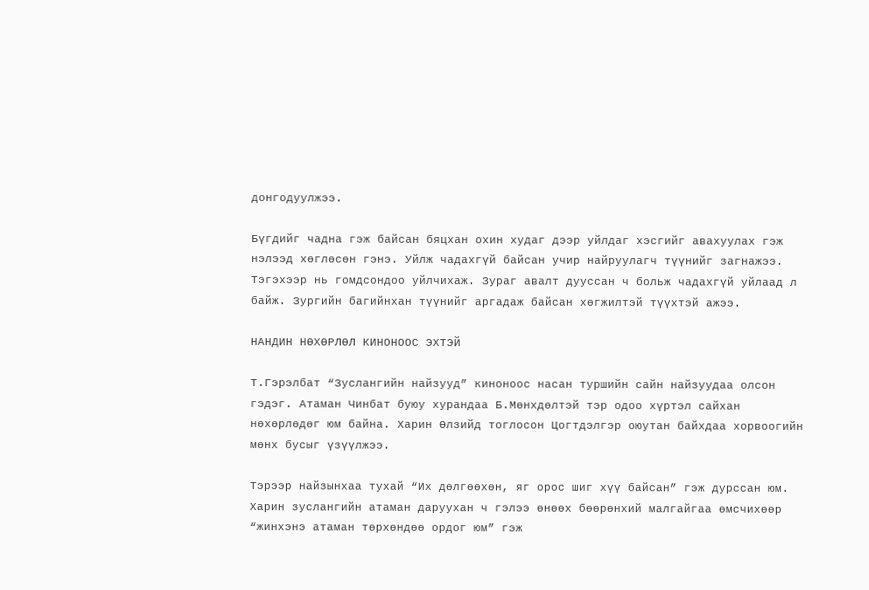донгодуулжээ.

Бүгдийг чадна гэж байсан бяцхан охин худаг дээр уйлдаг хэсгийг авахуулах гэж нэлээд хөглөсөн гэнэ. Уйлж чадахгүй байсан учир найруулагч түүнийг загнажээ. Тэгэхээр нь гомдсондоо уйлчихаж. Зураг авалт дууссан ч больж чадахгүй уйлаад л байж. Зургийн багийнхан түүнийг аргадаж байсан хөгжилтэй түүхтэй ажээ.

НАНДИН НӨХӨРЛӨЛ КИНОНООС ЭХТЭЙ

Т.Гэрэлбат “Зуслангийн найзууд” киноноос насан туршийн сайн найзуудаа олсон гэдэг. Атаман Чинбат буюу хурандаа Б.Мөнхдөлтэй тэр одоо хүртэл сайхан нөхөрлөдөг юм байна. Харин Өлзийд тоглосон Цогтдэлгэр оюутан байхдаа хорвоогийн мөнх бусыг үзүүлжээ.

Тэрээр найзынхаа тухай “Их дөлгөөхөн, яг орос шиг хүү байсан” гэж дурссан юм. Харин зуслангийн атаман даруухан ч гэлээ өнөөх бөөрөнхий малгайгаа өмсчихөөр “жинхэнэ атаман төрхөндөө ордог юм” гэж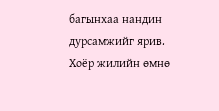багынхаа нандин дурсамжийг ярив. Хоёр жилийн өмнө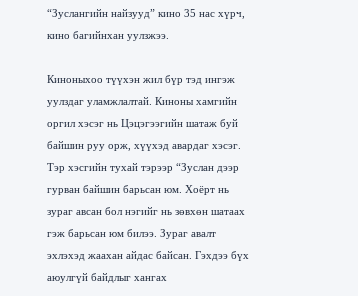“Зуслангийн найзууд” кино 35 нас хүрч, кино багийнхан уулзжээ.

Киноныхоо түүхэн жил бүр тэд ингэж уулздаг уламжлалтай. Киноны хамгийн оргил хэсэг нь Цэцэгээгийн шатаж буй байшин руу орж, хүүхэд авардаг хэсэг. Тэр хэсгийн тухай тэрээр “Зуслан дээр гурван байшин барьсан юм. Хоёрт нь зураг авсан бол нэгийг нь зөвхөн шатаах гэж барьсан юм билээ. Зураг авалт эхлэхэд жаахан айдас байсан. Гэхдээ бүх аюулгүй байдлыг хангах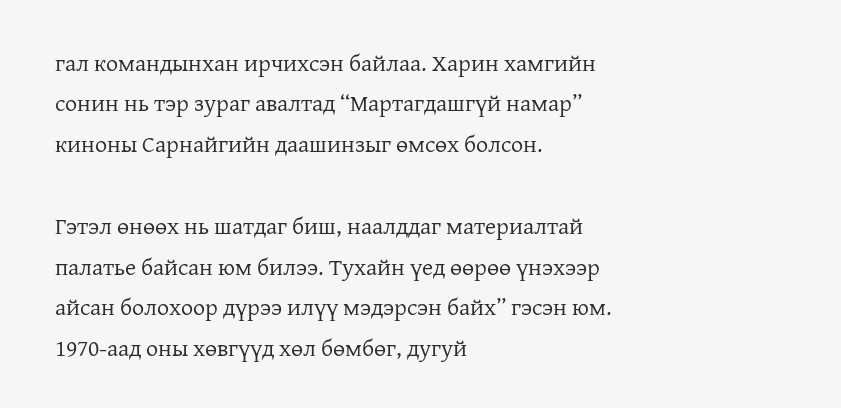гал командынхан ирчихсэн байлаа. Харин хамгийн сонин нь тэр зураг авалтад “Мартагдашгүй намар” киноны Сарнайгийн даашинзыг өмсөх болсон.

Гэтэл өнөөх нь шатдаг биш, наалддаг материалтай палатье байсан юм билээ. Тухайн үед өөрөө үнэхээр айсан болохоор дүрээ илүү мэдэрсэн байх” гэсэн юм. 1970-аад оны хөвгүүд хөл бөмбөг, дугуй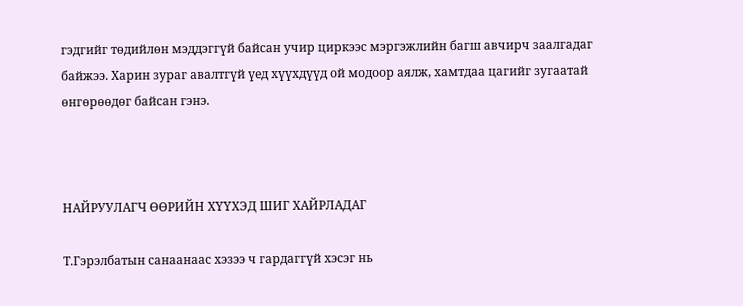гэдгийг төдийлөн мэддэггүй байсан учир циркээс мэргэжлийн багш авчирч заалгадаг байжээ. Харин зураг авалтгүй үед хүүхдүүд ой модоор аялж, хамтдаа цагийг зугаатай өнгөрөөдөг байсан гэнэ.



НАЙРУУЛАГЧ ӨӨРИЙН ХҮҮХЭД ШИГ ХАЙРЛАДАГ

Т.Гэрэлбатын санаанаас хэзээ ч гардаггүй хэсэг нь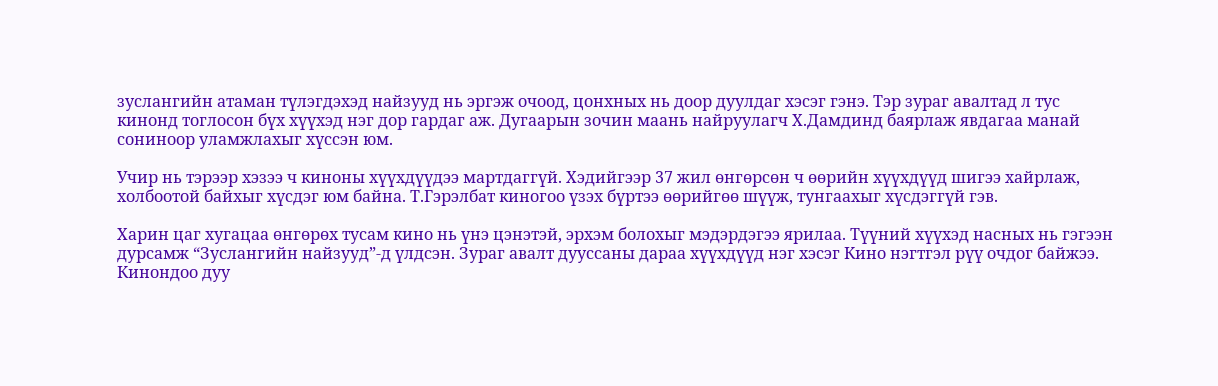зуслангийн атаман түлэгдэхэд найзууд нь эргэж очоод, цонхных нь доор дуулдаг хэсэг гэнэ. Тэр зураг авалтад л тус кинонд тоглосон бүх хүүхэд нэг дор гардаг аж. Дугаарын зочин маань найруулагч Х.Дамдинд баярлаж явдагаа манай сониноор уламжлахыг хүссэн юм.

Учир нь тэрээр хэзээ ч киноны хүүхдүүдээ мартдаггүй. Хэдийгээр 37 жил өнгөрсөн ч өөрийн хүүхдүүд шигээ хайрлаж, холбоотой байхыг хүсдэг юм байна. Т.Гэрэлбат киногоо үзэх бүртээ өөрийгөө шүүж, тунгаахыг хүсдэггүй гэв.

Харин цаг хугацаа өнгөрөх тусам кино нь үнэ цэнэтэй, эрхэм болохыг мэдэрдэгээ ярилаа. Түүний хүүхэд насных нь гэгээн дурсамж “Зуслангийн найзууд”-д үлдсэн. Зураг авалт дууссаны дараа хүүхдүүд нэг хэсэг Кино нэгтгэл рүү очдог байжээ. Кинондоо дуу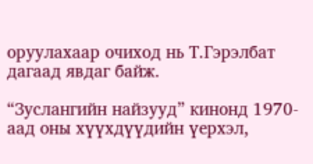оруулахаар очиход нь Т.Гэрэлбат дагаад явдаг байж.

“Зуслангийн найзууд” кинонд 1970-аад оны хүүхдүүдийн үерхэл,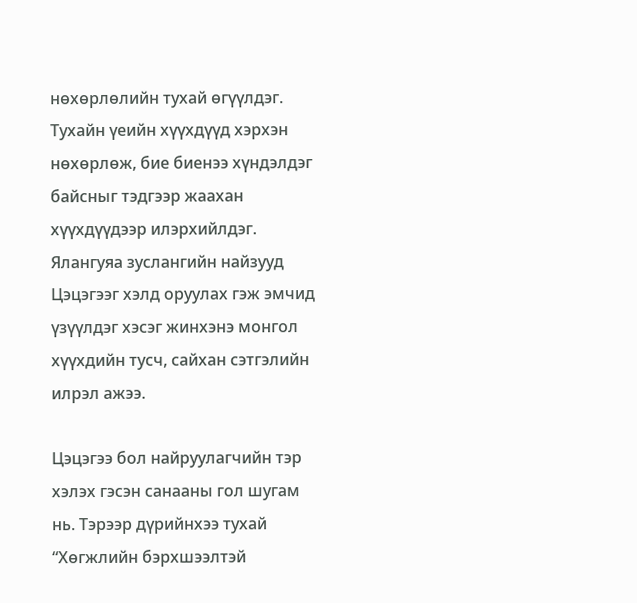нөхөрлөлийн тухай өгүүлдэг. Тухайн үеийн хүүхдүүд хэрхэн нөхөрлөж, бие биенээ хүндэлдэг байсныг тэдгээр жаахан хүүхдүүдээр илэрхийлдэг. Ялангуяа зуслангийн найзууд Цэцэгээг хэлд оруулах гэж эмчид үзүүлдэг хэсэг жинхэнэ монгол хүүхдийн тусч, сайхан сэтгэлийн илрэл ажээ.

Цэцэгээ бол найруулагчийн тэр хэлэх гэсэн санааны гол шугам нь. Тэрээр дүрийнхээ тухай “Хөгжлийн бэрхшээлтэй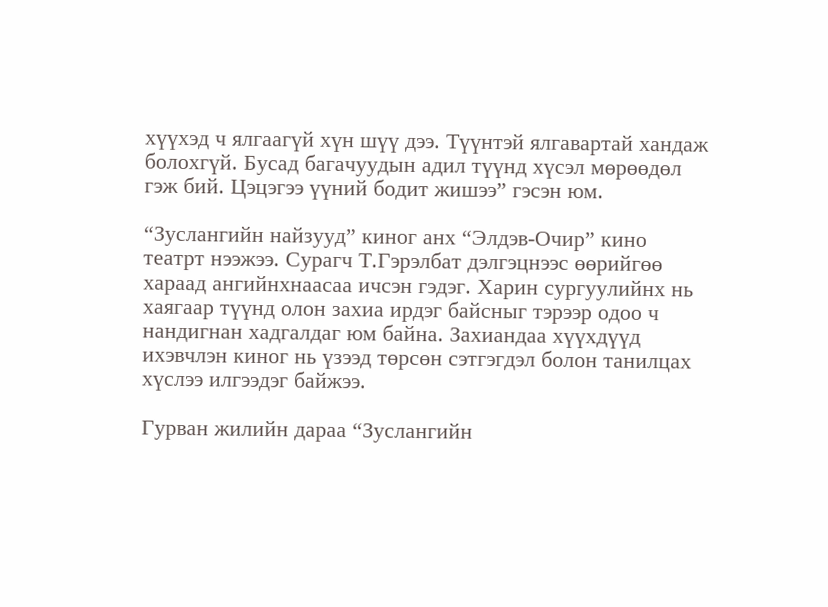хүүхэд ч ялгаагүй хүн шүү дээ. Түүнтэй ялгавартай хандаж болохгүй. Бусад багачуудын адил түүнд хүсэл мөрөөдөл гэж бий. Цэцэгээ үүний бодит жишээ” гэсэн юм.

“Зуслангийн найзууд” киног анх “Элдэв-Очир” кино театрт нээжээ. Сурагч Т.Гэрэлбат дэлгэцнээс өөрийгөө хараад ангийнхнаасаа ичсэн гэдэг. Харин сургуулийнх нь хаягаар түүнд олон захиа ирдэг байсныг тэрээр одоо ч нандигнан хадгалдаг юм байна. Захиандаа хүүхдүүд ихэвчлэн киног нь үзээд төрсөн сэтгэгдэл болон танилцах хүслээ илгээдэг байжээ.

Гурван жилийн дараа “Зуслангийн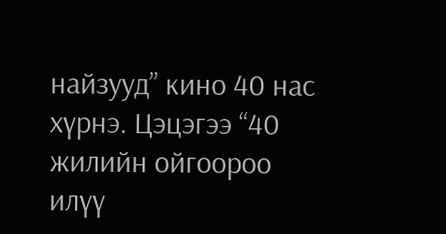найзууд” кино 40 нас хүрнэ. Цэцэгээ “40 жилийн ойгоороо илүү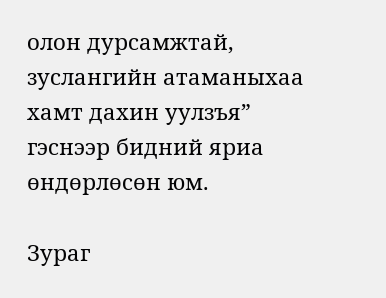олон дурсамжтай, зуслангийн атаманыхаа хамт дахин уулзъя” гэснээр бидний яриа өндөрлөсөн юм.

Зураг